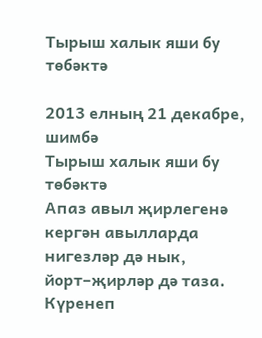Тырыш халык яши бу төбәктә

2013 елның 21 декабре, шимбә
Тырыш халык яши бу төбәктә
Апаз авыл җирлегенә кергән авылларда нигезләр дә нык, йорт–җирләр дә таза. Күренеп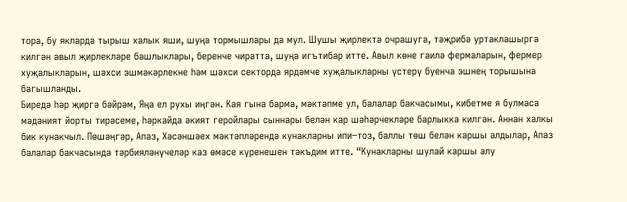тора, бу якларда тырыш халык яши, шуңа тормышлары да мул. Шушы җирлектә очрашуга, тәҗрибә уртаклашырга килгән авыл җирлекләре башлыклары, беренче чиратта, шуңа игътибар итте. Авыл көне гаилә фермаларын, фермер хуҗалыкларын, шәхси эшмәкәрлекне һәм шәхси секторда ярдәмче хуҗалыкларны үстерү буенча эшнең торышына багышланды.
Биредә һәр җиргә бәйрәм, Яңа ел рухы иңгән. Кая гына барма, мәктәпме ул, балалар бакчасымы, кибетме я булмаса мәдәният йорты тирәсеме, һәркайда әкият геройлары сыннары белән кар шәһәрчекләре барлыкка килгән. Аннан халкы бик кунакчыл. Пөшәңгәр, Апаз, Хәсәншәех мәктәпләрендә кунакларны ипи–тоз, баллы төш белән каршы алдылар, Апаз балалар бакчасында тәрбияләнүчеләр каз өмәсе күренешен тәкъдим итте. “Кунакларны шулай каршы алу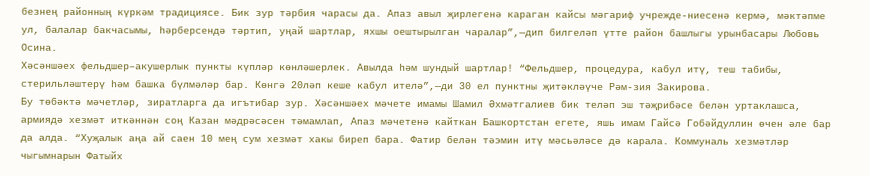безнең районның күркәм традициясе. Бик зур тәрбия чарасы да. Апаз авыл җирлегенә караган кайсы мәгариф учрежде-ниесенә кермә, мәктәпме ул, балалар бакчасымы, һәрберсендә тәртип, уңай шартлар, яхшы оештырылган чаралар”,—дип билгеләп үтте район башлыгы урынбасары Любовь Осина.
Хәсәншәех фельдшер–акушерлык пункты күпләр көнләшерлек. Авылда һәм шундый шартлар! “Фельдшер, процедура, кабул итү, теш табибы, стерильләштерү һәм башка бүлмәләр бар. Көнгә 20ләп кеше кабул ителә”,—ди 30 ел пунктны җитәкләүче Рәм-зия Закирова.
Бу төбәктә мәчетләр, зиратларга да игътибар зур. Хәсәншәех мәчете имамы Шамил Әхмәтгалиев бик теләп эш тәҗрибәсе белән уртаклашса, армиядә хезмәт иткәннән соң Казан мәдрәсәсен тәмамлап, Апаз мәчетенә кайткан Башкортстан егете, яшь имам Гайсә Гобәйдуллин өчен әле бар да алда. “Хуҗалык аңа ай саен 10 мең сум хезмәт хакы биреп бара. Фатир белән тәэмин итү мәсьәләсе дә карала. Коммуналь хезмәтләр чыгымнарын Фатыйх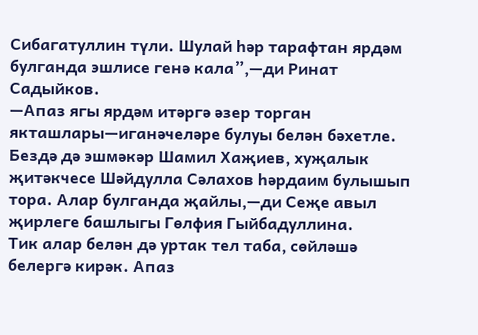Сибагатуллин түли. Шулай һәр тарафтан ярдәм булганда эшлисе генә кала”,—ди Ринат Садыйков.
—Апаз ягы ярдәм итәргә әзер торган якташлары—иганәчеләре булуы белән бәхетле. Бездә дә эшмәкәр Шамил Хаҗиев, хуҗалык җитәкчесе Шәйдулла Сәлахов һәрдаим булышып тора. Алар булганда җайлы,—ди Сеҗе авыл җирлеге башлыгы Гөлфия Гыйбадуллина.
Тик алар белән дә уртак тел таба, сөйләшә белергә кирәк. Апаз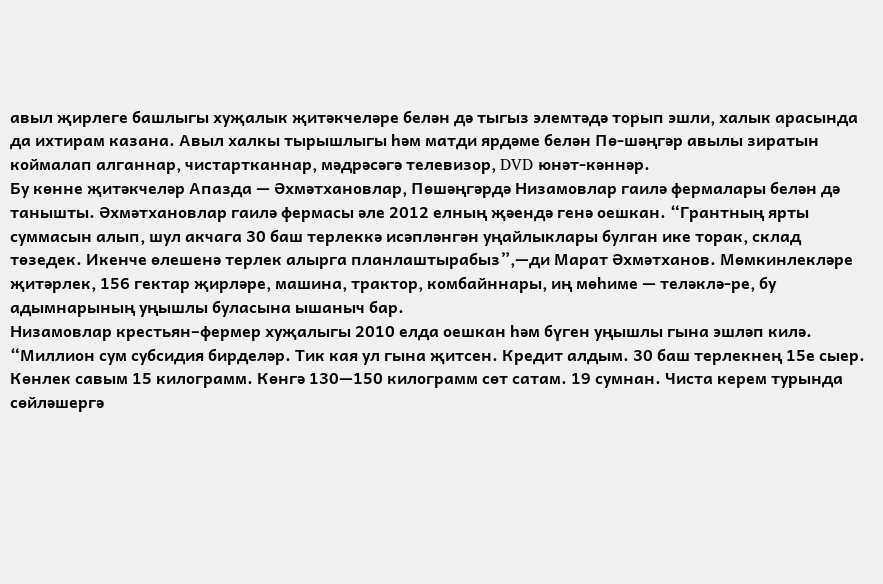авыл җирлеге башлыгы хуҗалык җитәкчеләре белән дә тыгыз элемтәдә торып эшли, халык арасында да ихтирам казана. Авыл халкы тырышлыгы һәм матди ярдәме белән Пө-шәңгәр авылы зиратын коймалап алганнар, чистартканнар, мәдрәсәгә телевизор, DVD юнәт-кәннәр.
Бу көнне җитәкчеләр Апазда — Әхмәтхановлар, Пөшәңгәрдә Низамовлар гаилә фермалары белән дә танышты. Әхмәтхановлар гаилә фермасы әле 2012 елның җәендә генә оешкан. “Грантның ярты суммасын алып, шул акчага 30 баш терлеккә исәпләнгән уңайлыклары булган ике торак, склад төзедек. Икенче өлешенә терлек алырга планлаштырабыз”,—ди Марат Әхмәтханов. Мөмкинлекләре җитәрлек, 156 гектар җирләре, машина, трактор, комбайннары, иң мөһиме — теләклә-ре, бу адымнарының уңышлы буласына ышаныч бар.
Низамовлар крестьян–фермер хуҗалыгы 2010 елда оешкан һәм бүген уңышлы гына эшләп килә. “Миллион сум субсидия бирделәр. Тик кая ул гына җитсен. Кредит алдым. 30 баш терлекнең 15е сыер. Көнлек савым 15 килограмм. Көнгә 130—150 килограмм сөт сатам. 19 сумнан. Чиста керем турында сөйләшергә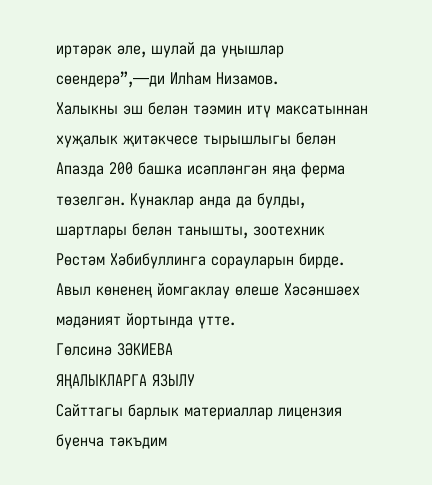иртәрәк әле, шулай да уңышлар сөендерә”,—ди Илһам Низамов.
Халыкны эш белән тәэмин итү максатыннан хуҗалык җитәкчесе тырышлыгы белән Апазда 200 башка исәпләнгән яңа ферма төзелгән. Кунаклар анда да булды, шартлары белән танышты, зоотехник Рөстәм Хәбибуллинга сорауларын бирде.
Авыл көненең йомгаклау өлеше Хәсәншәех мәдәният йортында үтте.
Гөлсинә ЗӘКИЕВА
ЯҢАЛЫКЛАРГА ЯЗЫЛУ
Сайттагы барлык материаллар лицензия буенча тәкъдим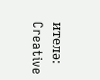ителә:
Creative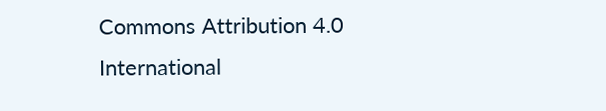Commons Attribution 4.0 International